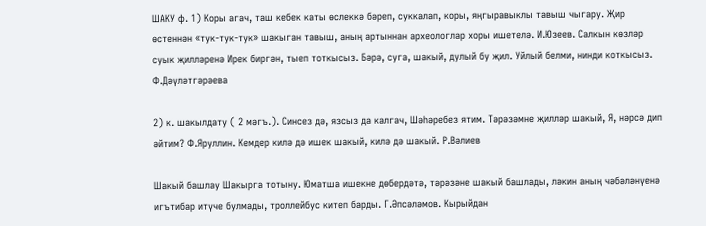ШАКУ ф. 1) Коры агач, таш кебек каты өслеккә бәреп, суккалап, коры, яңгыравыклы тавыш чыгару. Җир өстеннән «тук-тук-тук» шакыган тавыш, аның артыннан археологлар хоры ишетелә. И.Юзеев. Салкын көзләр суык җилләренә Ирек биргән, тыеп тоткысыз. Бәрә, суга, шакый, дулый бу җил. Уйлый белми, нинди коткысыз. Ф.Дәүләтгәрәева

2) к. шакылдату ( 2 мәгъ.). Синсез дә, язсыз да калгач, Шәһәребез ятим. Тәрәзәмне җилләр шакый, Я, нәрсә дип әйтим? Ф.Яруллин. Кемдер килә дә ишек шакый, килә дә шакый. Р.Вәлиев

Шакый башлау Шакырга тотыну. Юматша ишекне дөбердәтә, тәрәзәне шакый башлады, ләкин аның чәбәләнүенә игътибар итүче булмады, троллейбус китеп барды. Г.Әпсәләмов. Кырыйдан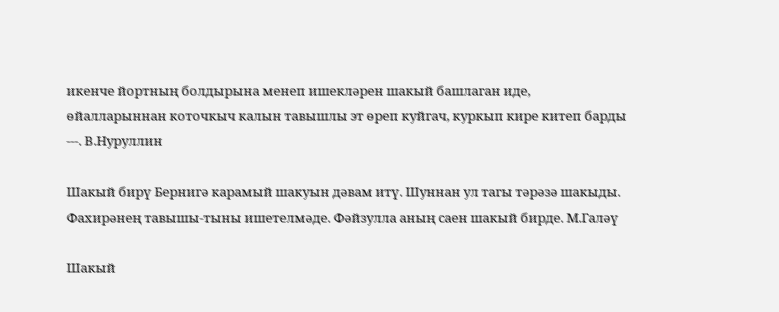икенче йортның болдырына менеп ишекләрен шакый башлаган иде, өйалларыннан коточкыч калын тавышлы эт өреп куйгач, куркып кире китеп барды ---. В.Нуруллин

Шакый бирү Бернигә карамый шакуын дәвам итү. Шуннан ул тагы тәрәзә шакыды. Фахирәнең тавышы-тыны ишетелмәде. Фәйзулла аның саен шакый бирде. М.Галәү

Шакый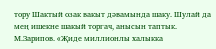тору Шактый озак вакыт дәвамында шаку. Шулай да мең ишекне шакый торгач, анысын таптык. М.Зарипов. «Җиде миллионлы халыкка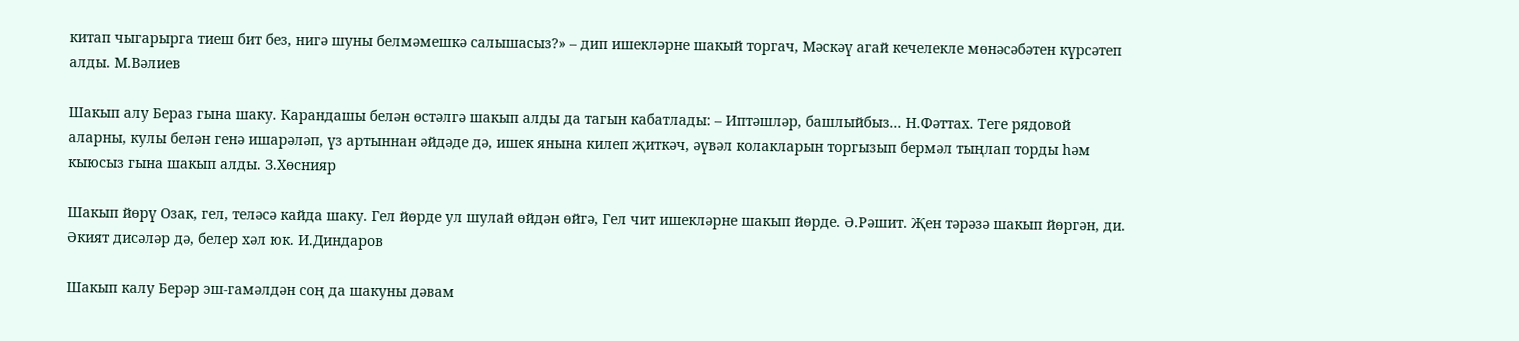китап чыгарырга тиеш бит без, нигә шуны белмәмешкә салышасыз?» – дип ишекләрне шакый торгач, Мәскәү агай кечелекле мөнәсәбәтен күрсәтеп алды. М.Вәлиев

Шакып алу Бераз гына шаку. Карандашы белән өстәлгә шакып алды да тагын кабатлады: – Иптәшләр, башлыйбыз... Н.Фәттах. Теге рядовой аларны, кулы белән генә ишарәләп, үз артыннан әйдәде дә, ишек янына килеп җиткәч, әүвәл колакларын торгызып бермәл тыңлап торды һәм кыюсыз гына шакып алды. З.Хөснияр

Шакып йөрү Озак, гел, теләсә кайда шаку. Гел йөрде ул шулай өйдән өйгә, Гел чит ишекләрне шакып йөрде. Ә.Рәшит. Җен тәрәзә шакып йөргән, ди. Әкият дисәләр дә, белер хәл юк. И.Диндаров

Шакып калу Берәр эш-гамәлдән соң да шакуны дәвам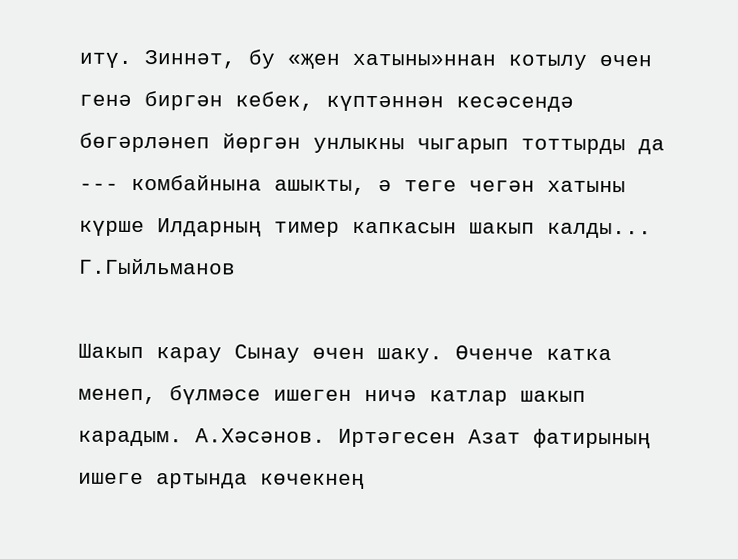итү. Зиннәт, бу «җен хатыны»ннан котылу өчен генә биргән кебек, күптәннән кесәсендә бөгәрләнеп йөргән унлыкны чыгарып тоттырды да --- комбайнына ашыкты, ә теге чегән хатыны күрше Илдарның тимер капкасын шакып калды... Г.Гыйльманов

Шакып карау Сынау өчен шаку. Өченче катка менеп, бүлмәсе ишеген ничә катлар шакып карадым. А.Хәсәнов. Иртәгесен Азат фатирының ишеге артында көчекнең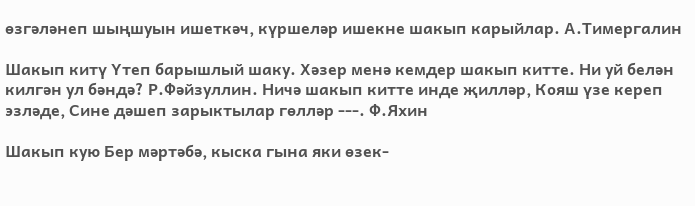өзгәләнеп шыңшуын ишеткәч, күршеләр ишекне шакып карыйлар. А.Тимергалин

Шакып китү Үтеп барышлый шаку. Хәзер менә кемдер шакып китте. Ни уй белән килгән ул бәндә? Р.Фәйзуллин. Ничә шакып китте инде җилләр, Кояш үзе кереп эзләде, Сине дәшеп зарыктылар гөлләр ---. Ф.Яхин

Шакып кую Бер мәртәбә, кыска гына яки өзек-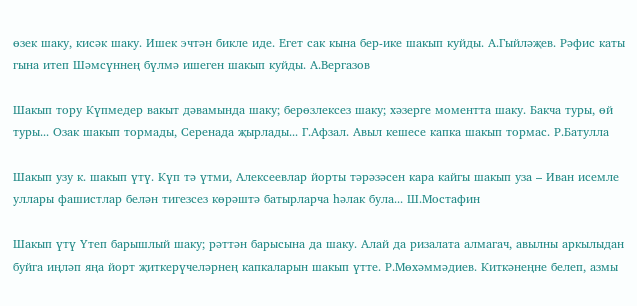өзек шаку, кисәк шаку. Ишек эчтән бикле иде. Егет сак кына бер-ике шакып куйды. А.Гыйләҗев. Рәфис каты гына итеп Шәмсүннең бүлмә ишеген шакып куйды. А.Вергазов

Шакып тору Күпмедер вакыт дәвамында шаку; берөзлексез шаку; хәзерге моментта шаку. Бакча туры, өй туры... Озак шакып тормады, Серенада җырлады... Г.Афзал. Авыл кешесе капка шакып тормас. Р.Батулла

Шакып узу к. шакып үтү. Күп тә үтми, Алексеевлар йорты тәрәзәсен кара кайгы шакып уза – Иван исемле уллары фашистлар белән тигезсез көрәштә батырларча һәлак була... Ш.Мостафин

Шакып үтү Үтеп барышлый шаку; рәттән барысына да шаку. Алай да ризалата алмагач, авылны аркылыдан буйга иңләп яңа йорт җиткерүчеләрнең капкаларын шакып үтте. Р.Мөхәммәдиев. Киткәнеңне белеп, азмы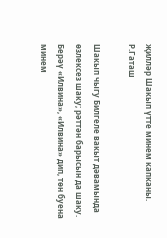җилләр Шакып үтте минем капканы. Р.Гаташ

Шакып чыгу Билгеле вакыт дәвамында өзлексез шаку; рәттән барысын да шаку. Берәү «Илвина», «Илвина» дип, төн буена минем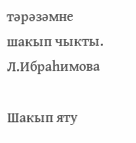тәрәзәмне шакып чыкты. Л.Ибраһимова

Шакып яту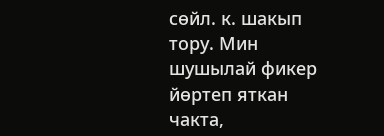сөйл. к. шакып тору. Мин шушылай фикер йөртеп яткан чакта,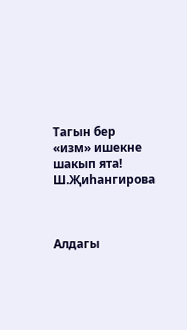Тагын бер «изм» ишекне шакып ята! Ш.Җиһангирова



Алдагы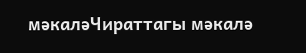мәкаләЧираттагы мәкалә